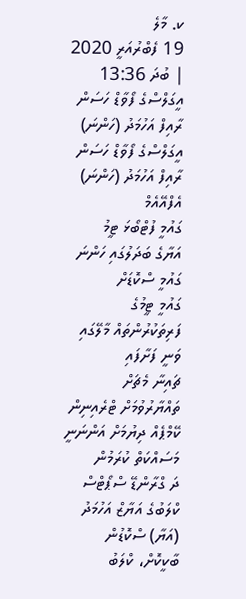ކ. މާލެ
19 ފެބްރުއަރީ 2020 | ބުދަ 13:36
އީގަލްސްގެ ފޯވާޑް ހަސަން ރާއިފް އަހުމަދު (ހަންނަ)
އީގަލްސްގެ ފޯވާޑް ހަސަން ރާއިފް އަހުމަދު (ހަންނަ)
އެފްއޭއެމް
ގައުމީ ފުޓްބޯޅަ ޓީމު
އަޔާގެ ބަދަލުގައި ހަންނަ ގައުމީ ސްކޮޑަށް
ގައުމީ ޓީމުގެ ފަރިތަކުރުންތައް މާލޭގައި ވަނީ ފަށާފައި
ޗައިނާ މެޗަށް ތައްޔާރުވުމަށް ޓްރެއިނިން ކޭމްޕެއް ދިޔުމަށް އަންނަނީ މަސައްކަތް ކުރަމުން
ދަ ގްރާންޑޭ ސްޕޯޓްސް ކްލަބުގެ އަޔާޒް އަހުމަދު (އަޔާ) ސްކޮޑުން ބާކީކޮށް، ކްލަބު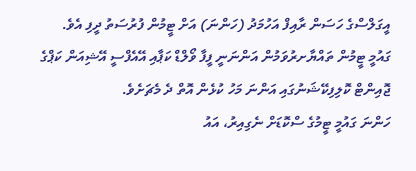އީގަލްސްގެ ހަސަން ރާއިފް އަހުމަދު (ހަންނަ) އަށް ޓީމުން ފުރުސަތު ދީފި އެވެ.
ގައުމީ ޓީމުން ތައްޔާށރުވަމުން އަންނަނީ ފީފާ ވޯލްޑް ކަޕާއި އޭއެފްސީ އޭޝިއަން ކަޕްގެ ޖޮއިންޓް ކޮލިފިކޭޝަނުގައި އަންނަ މަހު ކުޅެން އޮތް ދެ މެޗަށެވެ.
ހަންނަ ގައުމީ ޓީމުގެ ސްކޮޑަށް ނެގިއިރު، އައު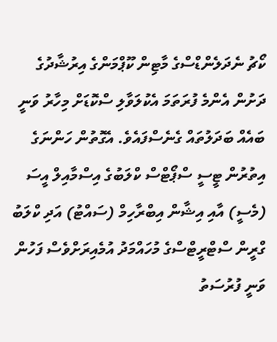ކޯޗު ނެދަލެންޑްސްގެ މާޓިން ކޫޕްމަންގެ އިރުޝާދުގެ ދަށުން އެންމެ ފުރަތަމަ އެކުލަވާލި ސްކޮޑަށް މިހާރު ވަނީ ބައެއް ބަދަލުތައް ގެނެސްފައެވެ. އެގޮތުން ހަންނަގެ އިތުރުން ޓީސީ ސްޕޯޓްސް ކްލަބުގެ އިސްމާއިލް އީސަ (މެސީ) އާއި އިޝާން އިބްރާހިމް (ސައްޓު) އަދި ކްލަބު ގްރީން ސްޓްރީޓްސްގެ މުހައްމަދު އުމެއިރަށްވެސް ފަހުން ވަނީ ފުރުސަތު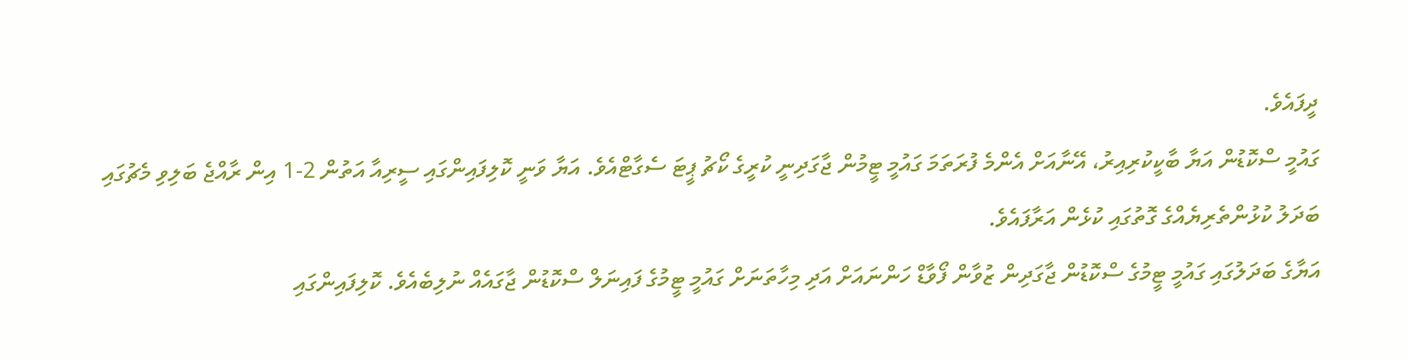ދީފައެވެ.
ގައުމީ ސްކޮޑުން އަޔާ ބާކީކުރިއިރު، އޭނާއަށް އެންމެ ފުރަތަމަ ގައުމީ ޓީމުން ޖާގަދިނީ ކުރީގެ ކޯޗު ޕީޓަ ސެގާޓްއެވެ. އަޔާ ވަނީ ކޮލިފައިންގައި ސީރިއާ އަތުން 2-1 އިން ރާއްޖެ ބަލިވި މެޗުގައި ބަދަލު ކުޅުންތެރިޔެއްގެ ގޮތުގައި ކުޅެން އަރާފައެވެ.
އަޔާގެ ބަދަލުގައި ގައުމީ ޓީމުގެ ސްކޮޑުން ޖާގަދިން ޒުވާން ފޯވާޑް ހަންނައަށް އަދި މިހާތަނަށް ގައުމީ ޓީމުގެ ފައިނަލް ސްކޮޑުން ޖާގައެއް ނުލިބެއެވެ. ކޮލިފައިންގައި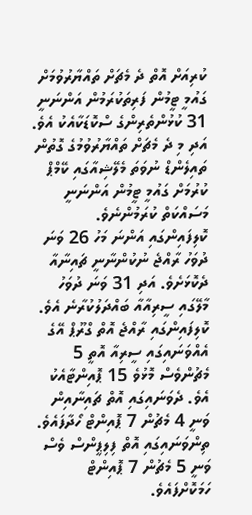ކުރިއަށް އޮތް ދެ މެޗަށް ތައްޔާރުވުމަށް ގައުމީ ޓީމުން ފަރިތަކުރަމުން އަންނަނީ 31 ކުޅުންތެރިންގެ ސްކޮޑަކާއެކު އެވެ. އަދި މި ދެ މެޗަށް ތައްޔާރުވުމުގެ ގޮތުން ތައިލެންޑް ނުވަތަ މެލޭޝިއާގައި ކޭމްޕް ކުރުމަށް ގައުމީ ޓީމުން އަންނަނީ މަސައްކަތް ކުރަމުންނެވެ.
ކޮލިފައިންގައި އަންނަ މަހު 26 ވަނަ ދުވަހު ރާއްޖެ ނުކުންނާނީ ޗައިނާއާ ދެކޮޅަށެވެ. އަދި 31 ވަނަ ދުވަހު މާލޭގައި ސީރިއާއާ ބައްދަލުކުރާނެ އެވެ.
ކޮލިފައިންގައި ރާއްޖެ އޮތް ގްރޫޕް އޭގެ އެއްވަނައިގައި ސީރިއާ އޮތީ 5 މެޗުންވެސް މޮޅުވެ 15 ޕޮއިންޓާއެކު އެވެ. ދެވަނައިގައި އޮތް ޗައިނާއިން ވަނީ 4 މެޗުން 7 ޕޮއިންޓް ހޯދާފައެވެ. ތިންވަނައިގައި އޮތް ފިލިޕީންސް ވެސް ވަނީ 5 މެޗުން 7 ޕޮއިންޓް ހަމަކޮށްފައެވެ.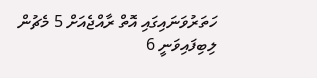ހަތަރުވަނައިގައި އޮތް ރާއްޖެއަށް 5 މެޗުން ލިބިފައިވަނީ 6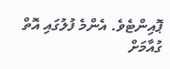ޕޮއިންޓެވެ. އެންމެ ފުލުގައި އޮތް ގުއާމަށް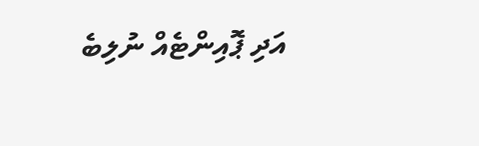އަދި ޕޮއިންޓެއް ނުލިބެ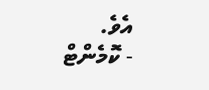އެވެ.
- ކޮމެންޓް